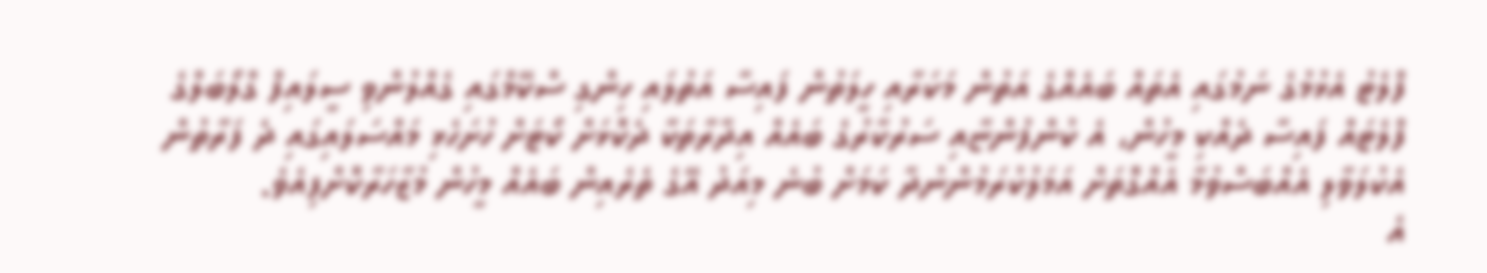ފްލެޓު އެޅުމުގެ ނަމުގައި އެތައް ބައެއްގެ އަތުން މަކަރާއި ހީލަތުން ފައިސާ އަތުލައި ހިންގި ސްކޭމްގައި ގެއްލުންވި ސީލައިފް ގްލޯބަލްގެ ފްލެޓައް ފައިސާ ދެއްކި މީހުން، އެ ކުންފުންޏާއި ސަރުކާރުގެ ބައެއް އިދާރާތަކާ ދެކޮޅަށް ކޯޓަށް ހުށަހެޅި މައްސަލައިގައި ދެ ފަރާތުން އެކުލަވާލި އެއްބަސްވުމާ އެއްގޮތަށް އަމަލުކުރަމުންނުދާ ކަމަށް ބުނެ މިއަދު އޭގެ ތެރެއިން ބައެއް މީހުން މުޒާހަރާކޮށްފިއެވެ.
އެ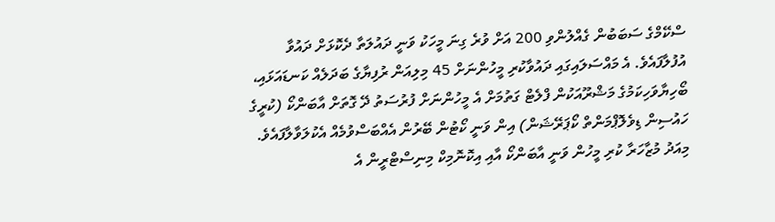ސްކޭމްގެ ސަބަބުން ގެއްލުންވި 200 އަށް ވުރެ ގިނަ މީހަކު ވަނީ ދައުލަތާ ދެކޮޅަށް ދައުވާ އުފުލާފައެވެ. އެ މައްސަލައިގައި ދައުވާކުރި މީހުންނަށް 45 މިލިއަން ރުފިޔާގެ ބަދަލެއް ކަނޑައަޅައި، ބޯހިޔާވަހިކަމުގެ މަޝްރޫއަކުން ފްލެޓް ގަތުމަށް އެ މީހުންނަށް ފުރުސަތު ދޭ ގޮތަށް އާބަންކޯ (ކުރީގެ ހައުސިން ޑިވެލޮޕްމަންތް ކޯޕަރޭޝަން) އިން ވަނީ ކޯޓުން ބޭރުން އެއްބަސްވުމެއް އެކުލަވާލާފައެވެ.
މިއަދު މުޒާހަރާ ކުރި މީހުން ވަނީ އާބަންކޯ އާއި އިކޮނޮމިކް މިނިސްޓްރީން އެ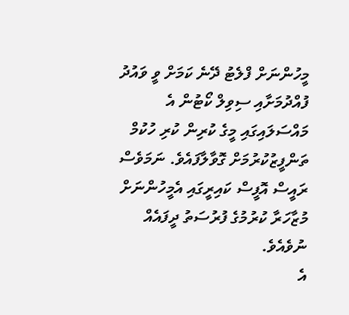މީހުންނަށް ފްލެޓު ދޭނެ ކަމަށް ވީ ވައުދު ފުއްދުމަށާއި ސިވިލް ކޯޓުން އެ މައްސަލައިގައި މީގެ ކުރިން ކުރި ހުކުމް ތަންފީޒުކުރުމަށް ގޮވާލާފައެވެ. ނަމަވެސް ރައީސް އޮފީސް ކައިރީގައި އެމީހުންނަށް މުޒާހަރާ ކުރުމުގެ ފުރުސަތު ދީފައެއް ނުވެއެވެ.
އެ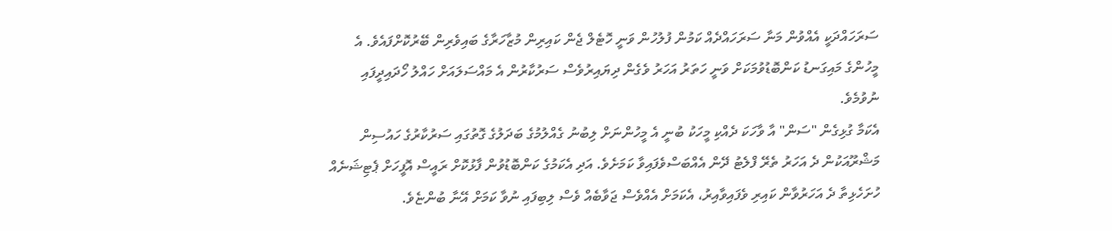ސަރަހައްދަކީ އެއްވުން މަނާ ސަރަހައްދެއް ކަމުން ފުލުހުން ވަނީ ހޮޓެލް ޖެން ކައިރިން މުޒާހަރާގެ ބައިވެރިން ބޭރުކޮށްފައެވެ. އެ މީހުންގެ މައިގަނޑު ކަންބޮޑުވުމަކަށް ވަނީ ހަތަރު އަހަރު ވެގެން ދިޔައިރުވެސް ސަރުކާރުން އެ މައްސަލައަށް ހައްލު ހޯދައިދީފައި ނުވުމެވެ.
އެކަމާ ގުޅިގެން "ސަން" އާ ވާހަކަ ދެއްކި މީހަކު ބުނީ އެ މީހުންނަށް ލިބުނު ގެއްލުމުގެ ބަދަލުގެ ގޮތުގައި ސަރުކާރުގެ ހައުސިން މަޝްރޫއަކުން ދެ އަހަރު ތެރޭ ފްލެޓު ދޭން އެއްބަސްވެފައިވާ ކަމަށެވެ. އަދި އެކަމުގެ ކަންބޮޑުވުން ފާޅުކޮށް ރައީސް އޮފީހަށް ޕެޓިޝަނެއް ހުށަހެޅިތާ ދެ އަހަރުވާން ކައިރި ވެފައިވާއިރު، އެކަމަށް އެއްވެސް ޖަވާބެއް ވެސް ލިބިފައި ނުވާ ކަމަށް އޭނާ ބުންޏެވެ.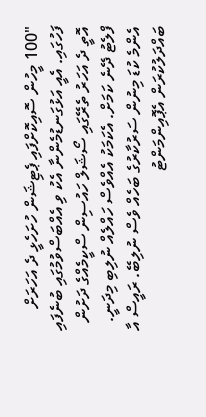"100 މީހުން ސޮއިކޮށްފައި ޕެޓިޝަން ހުށަހެޅީ ދެ އަހަރަށް ފަހުގައި. އެއީ އަޅުގަނޑުމެންނާ އެކު ވި އެއްބަސްވުމުގައި ބުނެފައި އޮތީ ދެ އަހަރު ތެރޭގައި ސޯޝަލް ހައުސިން ސްކީމެއްގެ ދަށުން ފްލެޓު ދޭނެ ކަމަށް. އެކަމަކު އެއްވެސް ހައްލެއް ނުލިބި މިދަނީ. އެންމެ ކުޑަ މިނުން ސަރުކާރުގެ ބަހެއް ވެސް ނުލިބޭ. ރައީސް އާ ބައްދަލުކުރަން އެޕޮއިންމަންޓު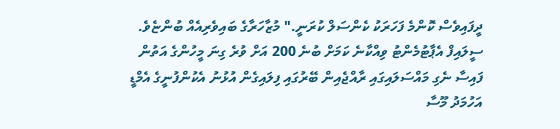ދީފައިވެސް ކޮންމެ ފަހަރަކު ކެންސަލް ކުރަނީ." މުޒާހަރާގެ ބައިވެރިއެއް ބުންޏެވެ.
ސީލައިފް އެޕާޓުމެންޓު ވިއްކާނެ ކަމަށް ބުނެ 200 އަށް ވުރެ ގިނަ މީހުންގެ އަތުން ފައިސާ ނެގި މައްސަލައިގައި ރާއްޖެއިން ބޭރުގައި ފިލައިގެން އުޅުނު އެކުންފުނީގެ އެމްޑީ އަހުމަދު މޫސާ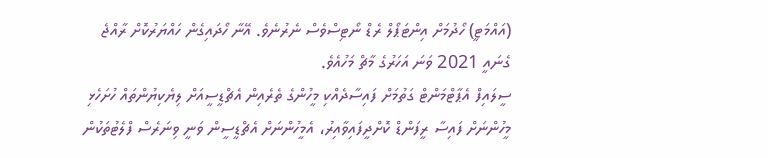(އައްމަޓީ) ހޯދުމަށް އިންޓަޕޯލް ރެޑް ނޯޓިސްވެސް ނެރުނެވެ. އޭނާ ހޯދައިގެން ހައްޔަރުކޮށް ރާއްޖެ ގެނައީ 2021 ވަނަ އަހަރުގެ މާޗް މަހުއެވެ.
ސީލައިފް އެޕާޓްމަންޓް ގަތުމަށް ފައިސާދެއްކި މީހުންގެ ތެރެއިން އެޗްޑީސީއަށް ލިޔެކިޔުންތައް ހުށަހެޅި މީހުންނަށް ފައިސާ ރީފަންޑް ކޮށްދީފައިވާއިރު، އެމީހުންނަށް އެޗްޑީސީން ވަނީ ވިނަރެސް ފްލެޓުތަކުން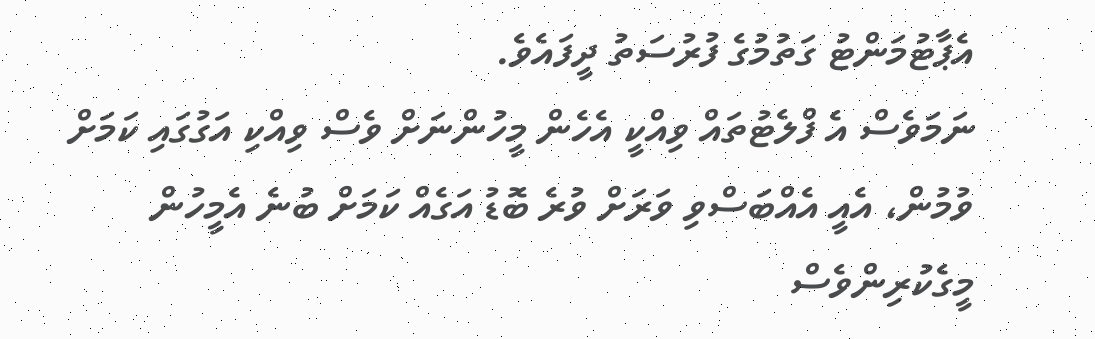އެޕާޓުމަންޓު ގަތުމުގެ ފުރުސަތު ދީފައެވެ.
ނަމަވެސް އެ ފްލެޓުތައް ވިއްކީ އެހެން މީހުންނަށް ވެސް ވިއްކި އަގުގައި ކަމަށް ވުމުން، އެއީ އެއްބަސްވި ވަރަށް ވުރެ ބޮޑު އަގެއް ކަމަށް ބުނެ އެމީހުން މީގެކުރިންވެސް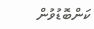ކަންބޮޑުވުން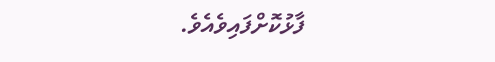ފާޅުކޮށްފައިވެއެވެ.